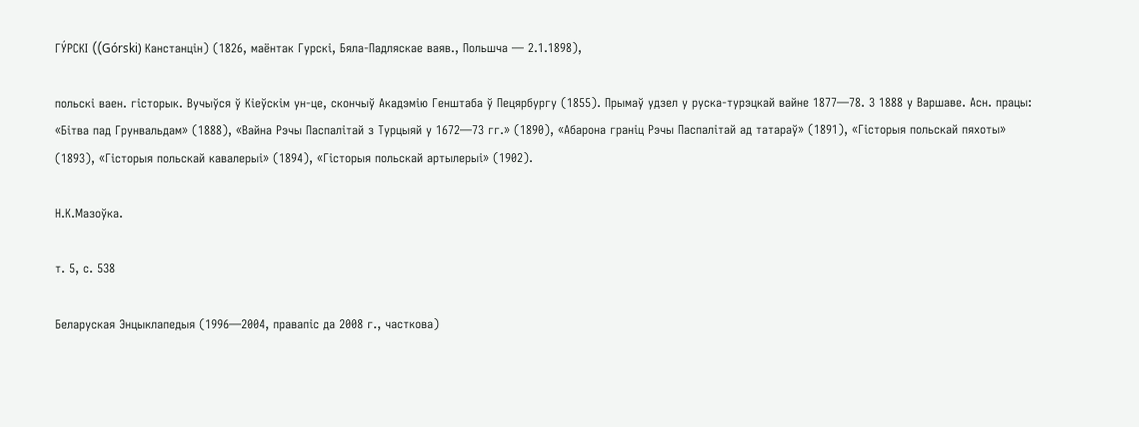ГУ́РСКІ ((Górski) Канстанцін) (1826, маёнтак Гурскі, Бяла-Падляскае ваяв., Польшча — 2.1.1898),

польскі ваен. гісторык. Вучыўся ў Кіеўскім ун-це, скончыў Акадэмію Генштаба ў Пецярбургу (1855). Прымаў удзел у руска-турэцкай вайне 1877—78. З 1888 у Варшаве. Асн. працы: «Бітва пад Грунвальдам» (1888), «Вайна Рэчы Паспалітай з Турцыяй у 1672—73 гг.» (1890), «Абарона граніц Рэчы Паспалітай ад татараў» (1891), «Гісторыя польскай пяхоты» (1893), «Гісторыя польскай кавалерыі» (1894), «Гісторыя польскай артылерыі» (1902).

Н.К.Мазоўка.

т. 5, с. 538

Беларуская Энцыклапедыя (1996—2004, правапіс да 2008 г., часткова)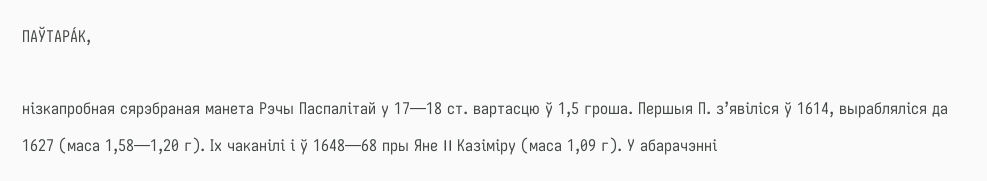ПАЎТАРА́К,

нізкапробная сярэбраная манета Рэчы Паспалітай у 17—18 ст. вартасцю ў 1,5 гроша. Першыя П. з’явіліся ў 1614, вырабляліся да 1627 (маса 1,58—1,20 г). Іх чаканілі і ў 1648—68 пры Яне II Казіміру (маса 1,09 г). У абарачэнні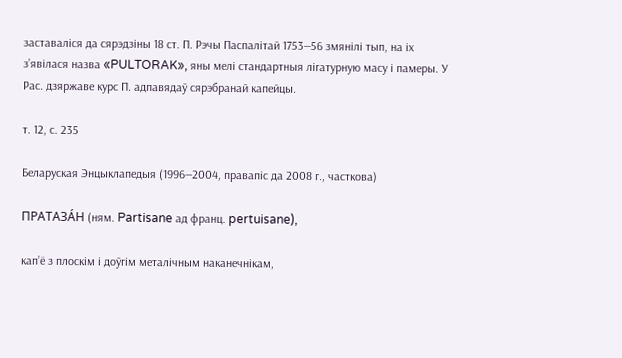заставаліся да сярэдзіны 18 ст. П. Рэчы Паспалітай 1753—56 змянілі тып, на іх з’явілася назва «PULTORAK», яны мелі стандартныя лігатурную масу і памеры. У Рас. дзяржаве курс П. адпавядаў сярэбранай капейцы.

т. 12, с. 235

Беларуская Энцыклапедыя (1996—2004, правапіс да 2008 г., часткова)

ПРАТАЗА́Н (ням. Partisane ад франц. pertuisane),

кап’ё з плоскім і доўгім металічным наканечнікам,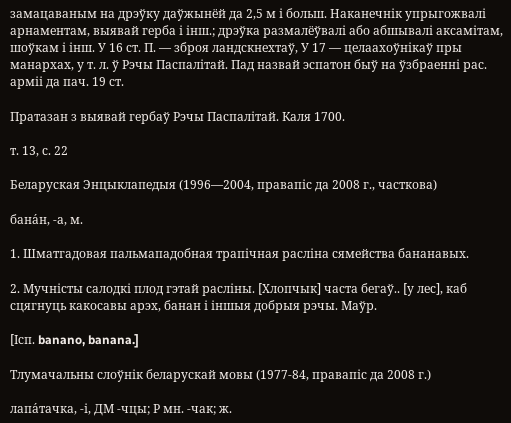замацаваным на дрэўку даўжынёй да 2,5 м і больш. Наканечнік упрыгожвалі арнаментам, выявай герба і інш.; дрэўка размалёўвалі або абшывалі аксамітам, шоўкам і інш. У 16 ст. П. — зброя ландскнехтаў, У 17 — целаахоўнікаў пры манархах, у т. л. ў Рэчы Паспалітай. Пад назвай эспатон быў на ўзбраенні рас. арміі да пач. 19 ст.

Пратазан з выявай гербаў Рэчы Паспалітай. Каля 1700.

т. 13, с. 22

Беларуская Энцыклапедыя (1996—2004, правапіс да 2008 г., часткова)

бана́н, ‑а, м.

1. Шматгадовая пальмападобная трапічная расліна сямейства бананавых.

2. Мучністы салодкі плод гэтай расліны. [Хлопчык] часта бегаў.. [у лес], каб сцягнуць какосавы арэх, банан і іншыя добрыя рэчы. Маўр.

[Ісп. banano, banana.]

Тлумачальны слоўнік беларускай мовы (1977-84, правапіс да 2008 г.)

лапа́тачка, ‑і, ДМ ‑чцы; Р мн. ‑чак; ж.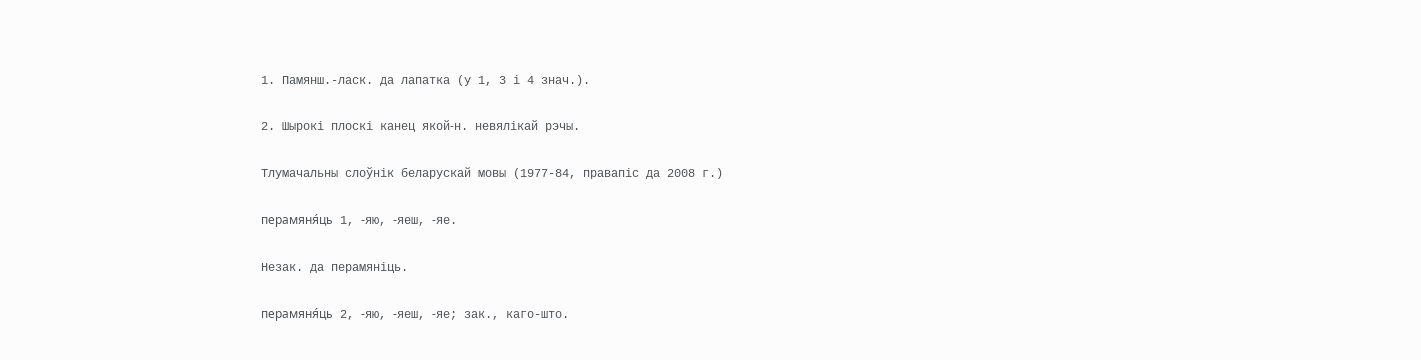1. Памянш.-ласк. да лапатка (у 1, 3 і 4 знач.).

2. Шырокі плоскі канец якой‑н. невялікай рэчы.

Тлумачальны слоўнік беларускай мовы (1977-84, правапіс да 2008 г.)

перамяня́ць 1, ‑яю, ‑яеш, ‑яе.

Незак. да перамяніць.

перамяня́ць 2, ‑яю, ‑яеш, ‑яе; зак., каго-што.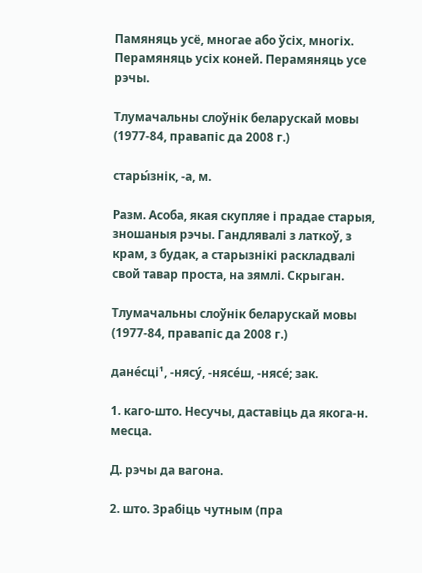Памяняць усё, многае або ўсіх, многіх. Перамяняць усіх коней. Перамяняць усе рэчы.

Тлумачальны слоўнік беларускай мовы (1977-84, правапіс да 2008 г.)

стары́знік, ‑а, м.

Разм. Асоба, якая скупляе і прадае старыя, зношаныя рэчы. Гандлявалі з латкоў, з крам, з будак, а старызнікі раскладвалі свой тавар проста, на зямлі. Скрыган.

Тлумачальны слоўнік беларускай мовы (1977-84, правапіс да 2008 г.)

дане́сці¹, -нясу́, -нясе́ш, -нясе́; зак.

1. каго-што. Несучы, даставіць да якога-н. месца.

Д. рэчы да вагона.

2. што. Зрабіць чутным (пра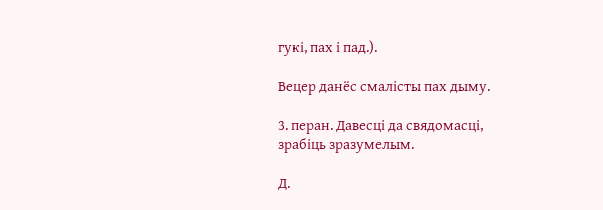гукі, пах і пад.).

Вецер данёс смалісты пах дыму.

3. перан. Давесці да свядомасці, зрабіць зразумелым.

Д.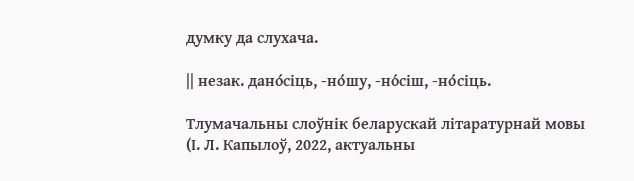думку да слухача.

|| незак. дано́сіць, -но́шу, -но́сіш, -но́сіць.

Тлумачальны слоўнік беларускай літаратурнай мовы (І. Л. Капылоў, 2022, актуальны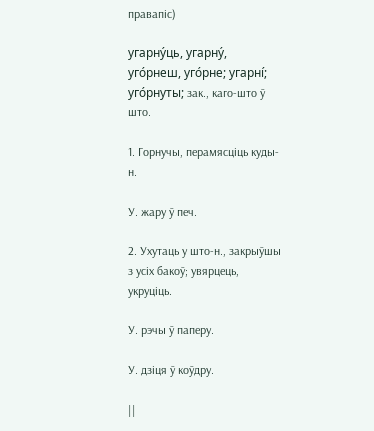правапіс)

угарну́ць, угарну́, уго́рнеш, уго́рне; угарні́; уго́рнуты; зак., каго-што ў што.

1. Горнучы, перамясціць куды-н.

У. жару ў печ.

2. Ухутаць у што-н., закрыўшы з усіх бакоў; увярцець, укруціць.

У. рэчы ў паперу.

У. дзіця ў коўдру.

||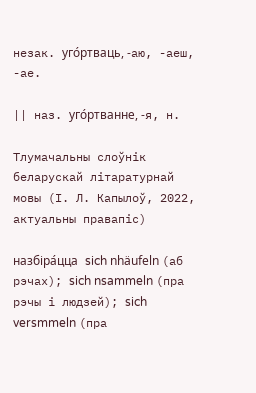незак. уго́ртваць, -аю, -аеш, -ае.

|| наз. уго́ртванне, -я, н.

Тлумачальны слоўнік беларускай літаратурнай мовы (І. Л. Капылоў, 2022, актуальны правапіс)

назбіра́цца sich nhäufeln (аб рэчах); sich nsammeln (пра рэчы і людзей); sich versmmeln (пра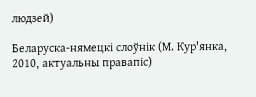людзей)

Беларуска-нямецкі слоўнік (М. Кур'янка, 2010, актуальны правапіс)